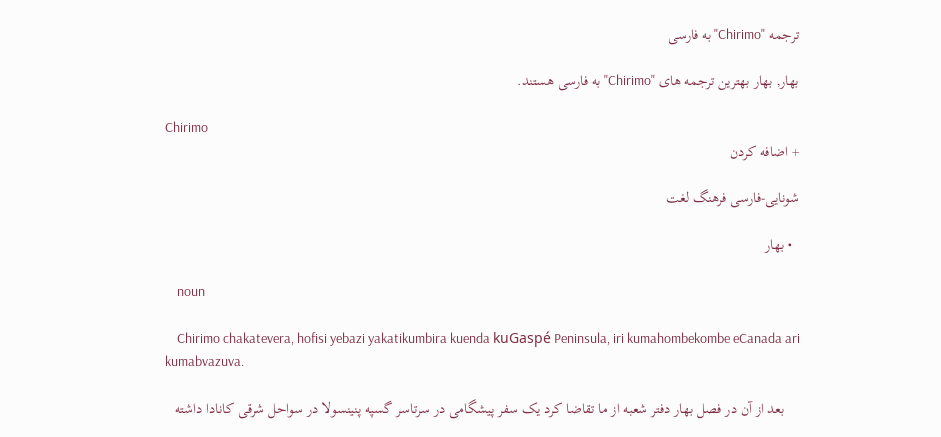ترجمه "Chirimo" به فارسی

بهار, بهار بهترین ترجمه های "Chirimo" به فارسی هستند.

Chirimo
+ اضافه کردن

شونایی-فارسی فرهنگ لغت

  • بهار

    noun

    Chirimo chakatevera, hofisi yebazi yakatikumbira kuenda kuGaspé Peninsula, iri kumahombekombe eCanada ari kumabvazuva.

    بعد از آن در فصل بهار دفتر شعبه از ما تقاضا کرد یک سفر پیشگامی در سرتاسر گسپه پنینسولا در سواحل شرقی کانادا داشته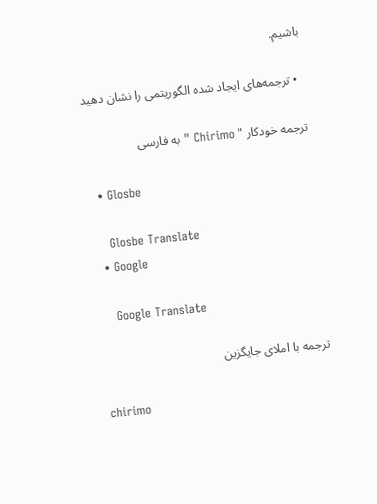باشیم.

  • ترجمه‌های ایجاد شده الگوریتمی را نشان دهید

ترجمه خودکار " Chirimo " به فارسی

  • Glosbe

    Glosbe Translate
  • Google

    Google Translate

ترجمه با املای جایگزین

chirimo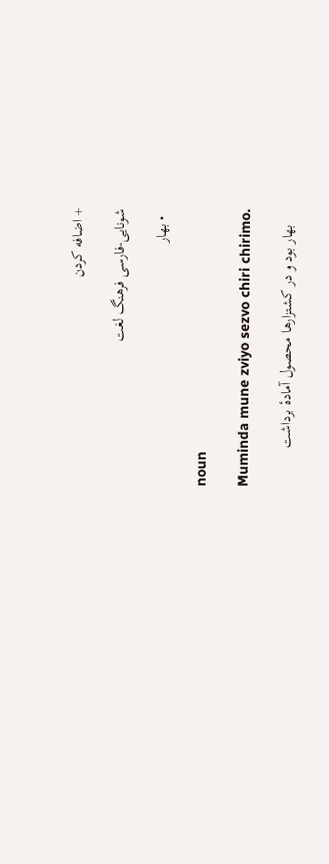+ اضافه کردن

شونایی-فارسی فرهنگ لغت

  • بهار

    noun

    Muminda mune zviyo sezvo chiri chirimo.

    بهار بود و در کشتزارها محصول آمادهٔ برداشت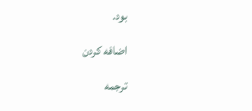بود.

اضافه کردن

ترجمه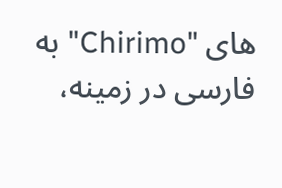های "Chirimo" به فارسی در زمینه،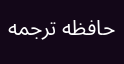حافظه ترجمه